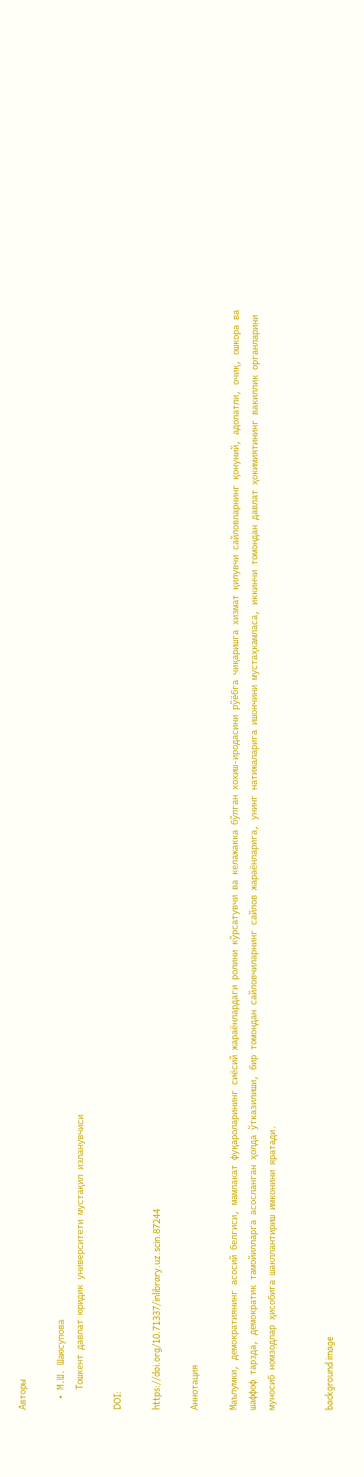Авторы

  • М.Ш. Шаюсупова
    Тошкент давлат юридик университети мустақил изланувчиси

DOI:

https://doi.org/10.71337/inlibrary.uz.scin.87244

Аннотация

Маълумки, демократиянинг асосий белгиси, мамлакат фуқароларининг сиёсий жараёнлардаги ролини кўрсатувчи ва келажакка бўлган хохиш-иродасини рўёбга чиқаришга хизмат қилувчи сайловларнинг қонуний, адолатли, очиқ, ошкора ва шаффоф тарзда, демократик тамойилларга асосланган ҳолда ўтказилиши, бир томондан сайловчиларнинг сайлов жараёнларига, унинг натижаларига ишончини мустаҳкамласа, иккинчи томондан давлат ҳокимиятининг вакиллик органларини муносиб номзодлар ҳисобига шакллантириш имконини яратади.


background image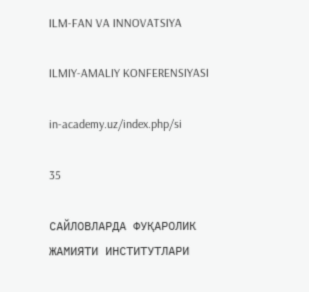ILM-FAN VA INNOVATSIYA

ILMIY-AMALIY KONFERENSIYASI

in-academy.uz/index.php/si

35

САЙЛОВЛАРДА ФУҚАРОЛИК ЖАМИЯТИ ИНСТИТУТЛАРИ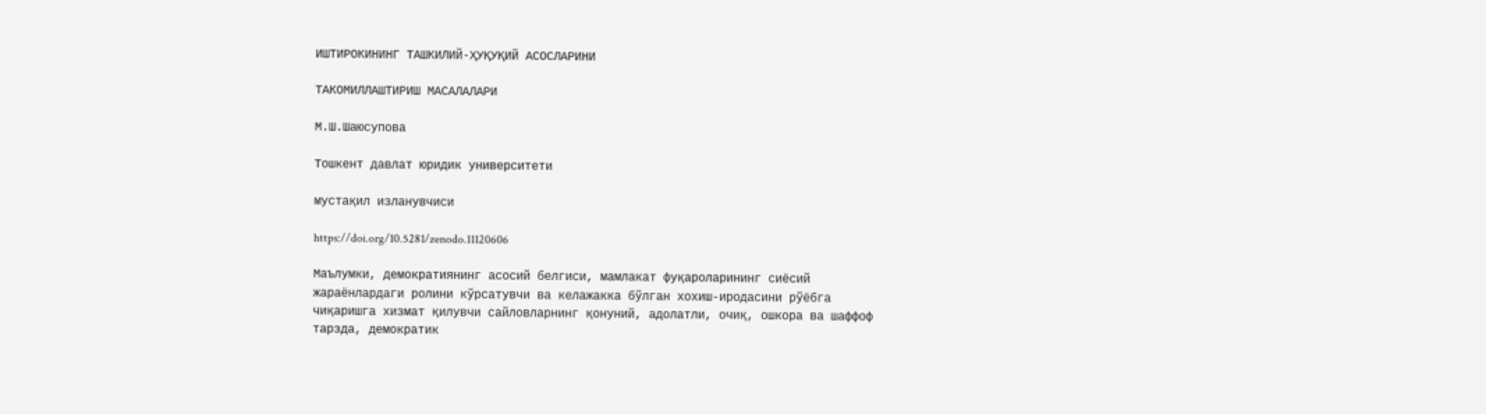ИШТИРОКИНИНГ ТАШКИЛИЙ-ҲУҚУҚИЙ АСОСЛАРИНИ

ТАКОМИЛЛАШТИРИШ МАСАЛАЛАРИ

М.Ш.Шаюсупова

Тошкент давлат юридик университети

мустақил изланувчиси

https://doi.org/10.5281/zenodo.11120606

Маълумки, демократиянинг асосий белгиси, мамлакат фуқароларининг сиёсий
жараёнлардаги ролини кўрсатувчи ва келажакка бўлган хохиш-иродасини рўёбга
чиқаришга хизмат қилувчи сайловларнинг қонуний, адолатли, очиқ, ошкора ва шаффоф
тарзда, демократик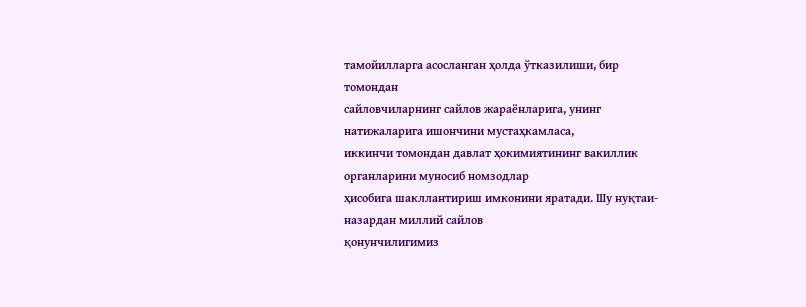тамойилларга асосланган ҳолда ўтказилиши, бир томондан
сайловчиларнинг сайлов жараёнларига, унинг натижаларига ишончини мустаҳкамласа,
иккинчи томондан давлат ҳокимиятининг вакиллик органларини муносиб номзодлар
ҳисобига шакллантириш имконини яратади. Шу нуқтаи-назардан миллий сайлов
қонунчилигимиз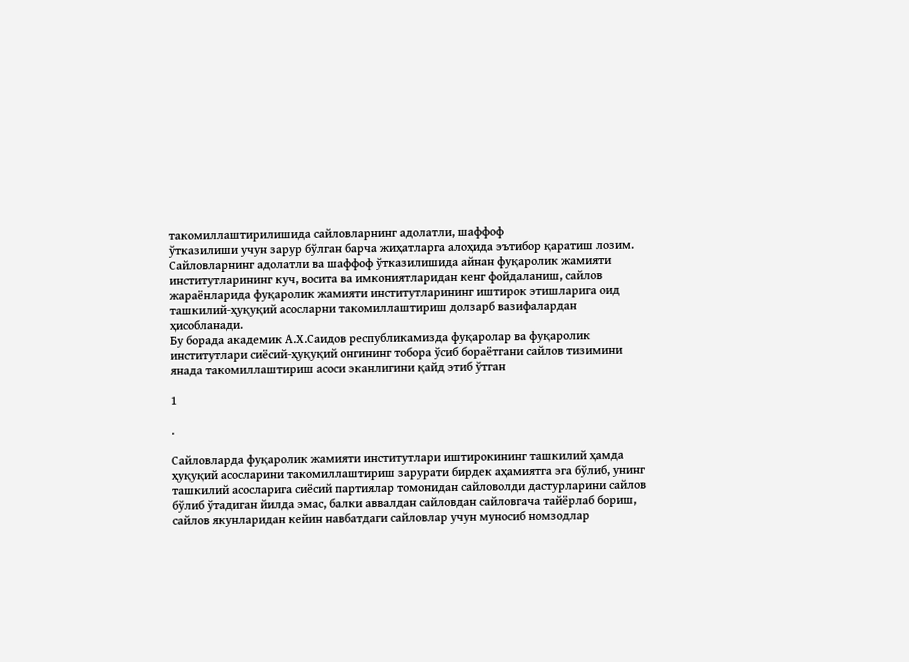такомиллаштирилишида сайловларнинг адолатли, шаффоф
ўтказилиши учун зарур бўлган барча жиҳатларга алоҳида эътибор қаратиш лозим.
Сайловларнинг адолатли ва шаффоф ўтказилишида айнан фуқаролик жамияти
институтларининг куч, восита ва имкониятларидан кенг фойдаланиш, сайлов
жараёнларида фуқаролик жамияти институтларининг иштирок этишларига оид
ташкилий-ҳуқуқий асосларни такомиллаштириш долзарб вазифалардан ҳисобланади.
Бу борада академик А.Х.Саидов республикамизда фуқаролар ва фуқаролик
институтлари сиёсий-ҳуқуқий онгининг тобора ўсиб бораётгани сайлов тизимини
янада такомиллаштириш асоси эканлигини қайд этиб ўтган

1

.

Сайловларда фуқаролик жамияти институтлари иштирокининг ташкилий ҳамда
ҳуқуқий асосларини такомиллаштириш зарурати бирдек аҳамиятга эга бўлиб, унинг
ташкилий асосларига сиёсий партиялар томонидан сайловолди дастурларини сайлов
бўлиб ўтадиган йилда эмас, балки аввалдан сайловдан сайловгача тайёрлаб бориш,
сайлов якунларидан кейин навбатдаги сайловлар учун муносиб номзодлар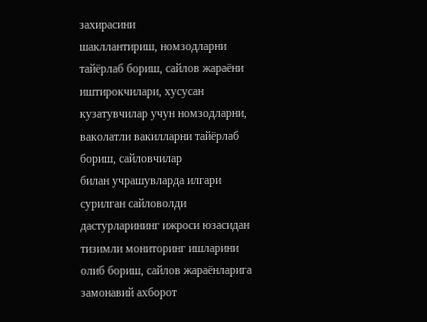захирасини
шакллантириш, номзодларни тайёрлаб бориш, сайлов жараёни иштирокчилари, хусусан
кузатувчилар учун номзодларни, ваколатли вакилларни тайёрлаб бориш, сайловчилар
билан учрашувларда илгари сурилган сайловолди дастурларининг ижроси юзасидан
тизимли мониторинг ишларини олиб бориш, сайлов жараёнларига замонавий ахборот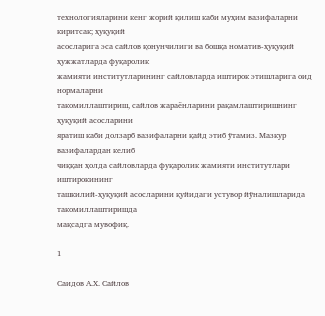технологияларини кенг жорий қилиш каби муҳим вазифаларни киритсак; ҳуқуқий
асосларига эса сайлов қонунчилиги ва бошқа номатив-ҳуқуқий ҳужжатларда фуқаролик
жамияти институтларининг сайловларда иштирок этишларига оид нормаларни
такомиллаштириш, сайлов жараёнларини рақамлаштиришнинг ҳуқуқий асосларини
яратиш каби долзарб вазифаларни қайд этиб ўтамиз. Мазкур вазифалардан келиб
чиққан ҳолда сайловларда фуқаролик жамияти институтлари иштирокининг
ташкилий-ҳуқуқий асосларини қуйидаги устувор йўналишларида такомиллаштиришда
мақсадга мувофиқ.

1

Саидов А.Х. Сайлов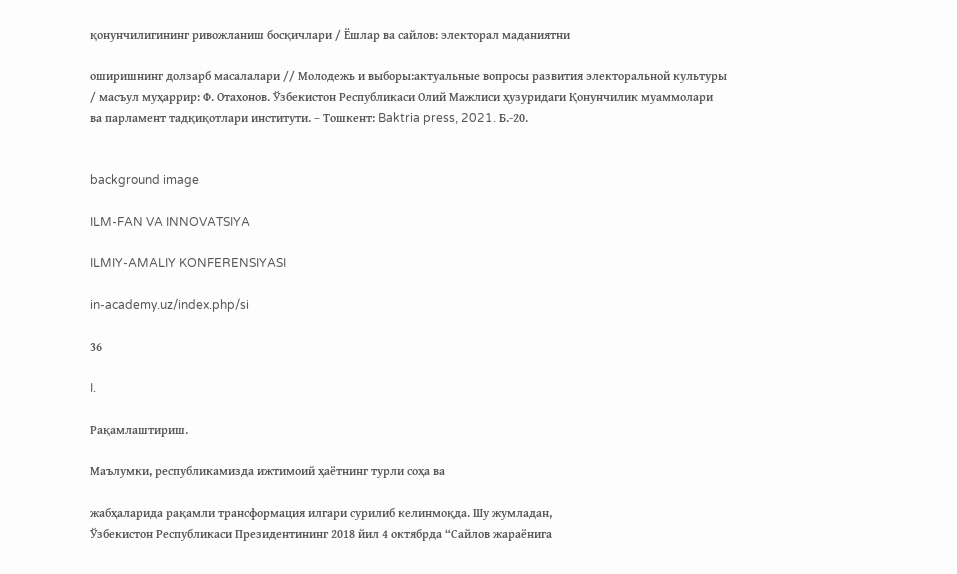қонунчилигининг ривожланиш босқичлари / Ёшлар ва сайлов: электорал маданиятни

оширишнинг долзарб масалалари // Молодежь и выборы:актуальные вопросы развития электоральной культуры
/ масъул муҳаррир: Ф. Отахонов. Ўзбекистон Республикаси Олий Мажлиси ҳузуридаги Қонунчилик муаммолари
ва парламент тадқиқотлари институти. – Тошкент: Baktria press, 2021. Б.-20.


background image

ILM-FAN VA INNOVATSIYA

ILMIY-AMALIY KONFERENSIYASI

in-academy.uz/index.php/si

36

I.

Рақамлаштириш.

Маълумки, республикамизда ижтимоий ҳаётнинг турли соҳа ва

жабҳаларида рақамли трансформация илгари сурилиб келинмоқда. Шу жумладан,
Ўзбекистон Республикаси Президентининг 2018 йил 4 октябрда “Сайлов жараёнига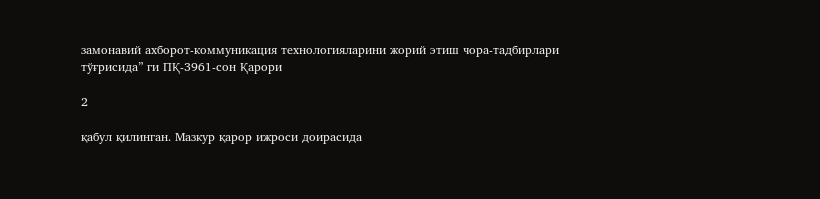замонавий ахборот-коммуникация технологияларини жорий этиш чора-тадбирлари
тўғрисида” ги ПҚ-3961-сон Қарори

2

қабул қилинган. Мазкур қарор ижроси доирасида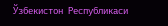Ўзбекистон Республикаси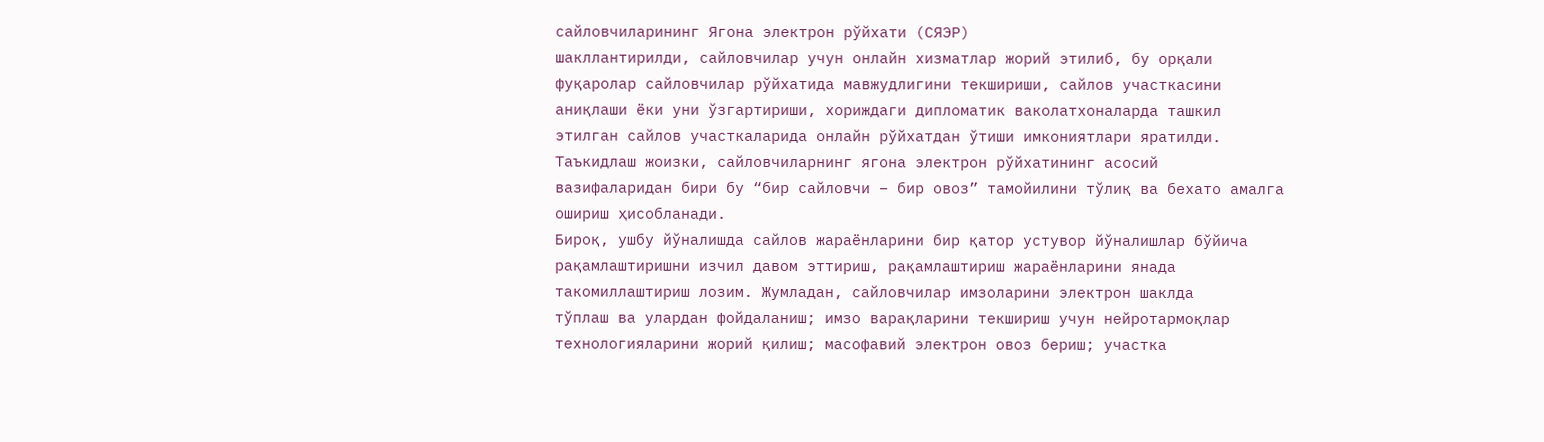сайловчиларининг Ягона электрон рўйхати (СЯЭР)
шакллантирилди, сайловчилар учун онлайн хизматлар жорий этилиб, бу орқали
фуқаролар сайловчилар рўйхатида мавжудлигини текшириши, сайлов участкасини
аниқлаши ёки уни ўзгартириши, хориждаги дипломатик ваколатхоналарда ташкил
этилган сайлов участкаларида онлайн рўйхатдан ўтиши имкониятлари яратилди.
Таъкидлаш жоизки, сайловчиларнинг ягона электрон рўйхатининг асосий
вазифаларидан бири бу “бир сайловчи – бир овоз” тамойилини тўлиқ ва бехато амалга
ошириш ҳисобланади.
Бироқ, ушбу йўналишда сайлов жараёнларини бир қатор устувор йўналишлар бўйича
рақамлаштиришни изчил давом эттириш, рақамлаштириш жараёнларини янада
такомиллаштириш лозим. Жумладан, сайловчилар имзоларини электрон шаклда
тўплаш ва улардан фойдаланиш; имзо варақларини текшириш учун нейротармоқлар
технологияларини жорий қилиш; масофавий электрон овоз бериш; участка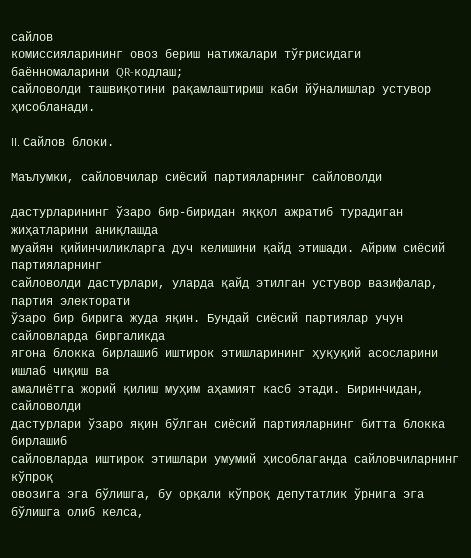сайлов
комиссияларининг овоз бериш натижалари тўғрисидаги баённомаларини QR-кодлаш;
сайловолди ташвиқотини рақамлаштириш каби йўналишлар устувор ҳисобланади.

II. Сайлов блоки.

Маълумки, сайловчилар сиёсий партияларнинг сайловолди

дастурларининг ўзаро бир-биридан яққол ажратиб турадиган жиҳатларини аниқлашда
муайян қийинчиликларга дуч келишини қайд этишади. Айрим сиёсий партияларнинг
сайловолди дастурлари, уларда қайд этилган устувор вазифалар, партия электорати
ўзаро бир бирига жуда яқин. Бундай сиёсий партиялар учун сайловларда биргаликда
ягона блокка бирлашиб иштирок этишларининг ҳуқуқий асосларини ишлаб чиқиш ва
амалиётга жорий қилиш муҳим аҳамият касб этади. Биринчидан, сайловолди
дастурлари ўзаро яқин бўлган сиёсий партияларнинг битта блокка бирлашиб
сайловларда иштирок этишлари умумий ҳисоблаганда сайловчиларнинг кўпроқ
овозига эга бўлишга, бу орқали кўпроқ депутатлик ўрнига эга бўлишга олиб келса,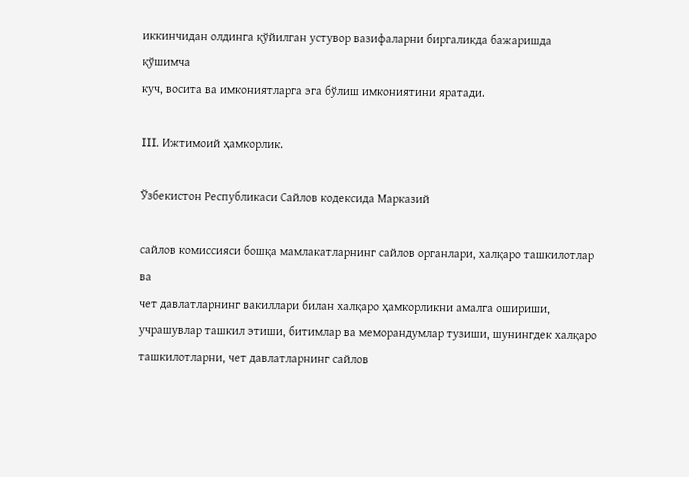иккинчидан олдинга қўйилган устувор вазифаларни биргаликда бажаришда қўшимча
куч, восита ва имкониятларга эга бўлиш имкониятини яратади.

III. Ижтимоий ҳамкорлик.

Ўзбекистон Республикаси Сайлов кодексида Марказий

сайлов комиссияси бошқа мамлакатларнинг сайлов органлари, халқаро ташкилотлар ва
чет давлатларнинг вакиллари билан халқаро ҳамкорликни амалга ошириши,
учрашувлар ташкил этиши, битимлар ва меморандумлар тузиши, шунингдек халқаро
ташкилотларни, чет давлатларнинг сайлов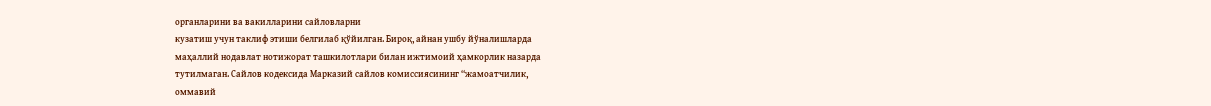органларини ва вакилларини сайловларни
кузатиш учун таклиф этиши белгилаб қўйилган. Бироқ, айнан ушбу йўналишларда
маҳаллий нодавлат нотижорат ташкилотлари билан ижтимоий ҳамкорлик назарда
тутилмаган. Сайлов кодексида Марказий сайлов комиссиясининг “жамоатчилик,
оммавий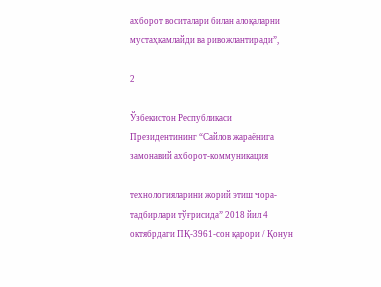ахборот воситалари билан алоқаларни мустаҳкамлайди ва ривожлантиради”,

2

Ўзбекистон Республикаси Президентининг “Сайлов жараёнига замонавий ахборот-коммуникация

технологияларини жорий этиш чора-тадбирлари тўғрисида” 2018 йил 4 октябрдаги ПҚ-3961-сон қарори / Қонун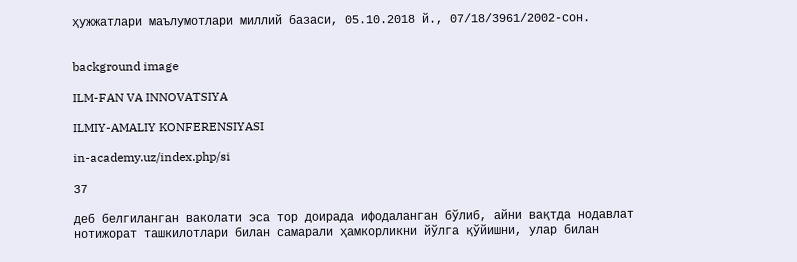ҳужжатлари маълумотлари миллий базаси, 05.10.2018 й., 07/18/3961/2002-сон.


background image

ILM-FAN VA INNOVATSIYA

ILMIY-AMALIY KONFERENSIYASI

in-academy.uz/index.php/si

37

деб белгиланган ваколати эса тор доирада ифодаланган бўлиб, айни вақтда нодавлат
нотижорат ташкилотлари билан самарали ҳамкорликни йўлга қўйишни, улар билан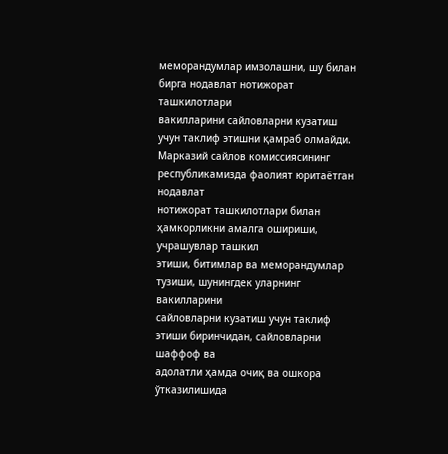меморандумлар имзолашни, шу билан бирга нодавлат нотижорат ташкилотлари
вакилларини сайловларни кузатиш учун таклиф этишни қамраб олмайди.
Марказий сайлов комиссиясининг республикамизда фаолият юритаётган нодавлат
нотижорат ташкилотлари билан ҳамкорликни амалга ошириши, учрашувлар ташкил
этиши, битимлар ва меморандумлар тузиши, шунингдек уларнинг вакилларини
сайловларни кузатиш учун таклиф этиши биринчидан, сайловларни шаффоф ва
адолатли ҳамда очиқ ва ошкора ўтказилишида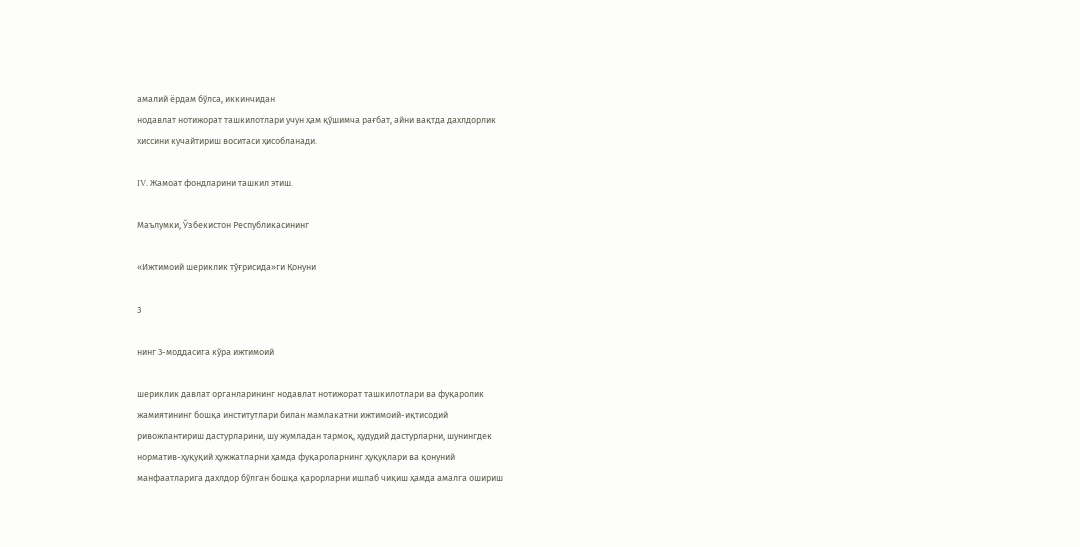амалий ёрдам бўлса, иккинчидан
нодавлат нотижорат ташкилотлари учун ҳам қўшимча рағбат, айни вақтда дахлдорлик
хиссини кучайтириш воситаси ҳисобланади.

IV. Жамоат фондларини ташкил этиш.

Маълумки, Ўзбекистон Республикасининг

«Ижтимоий шериклик тўғрисида»ги Қонуни

3

нинг 3-моддасига кўра ижтимоий

шериклик давлат органларининг нодавлат нотижорат ташкилотлари ва фуқаролик
жамиятининг бошқа институтлари билан мамлакатни ижтимоий-иқтисодий
ривожлантириш дастурларини, шу жумладан тармоқ, ҳудудий дастурларни, шунингдек
норматив-ҳуқуқий ҳужжатларни ҳамда фуқароларнинг ҳуқуқлари ва қонуний
манфаатларига дахлдор бўлган бошқа қарорларни ишлаб чиқиш ҳамда амалга ошириш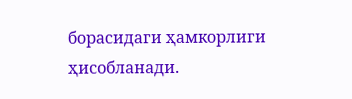борасидаги ҳамкорлиги ҳисобланади.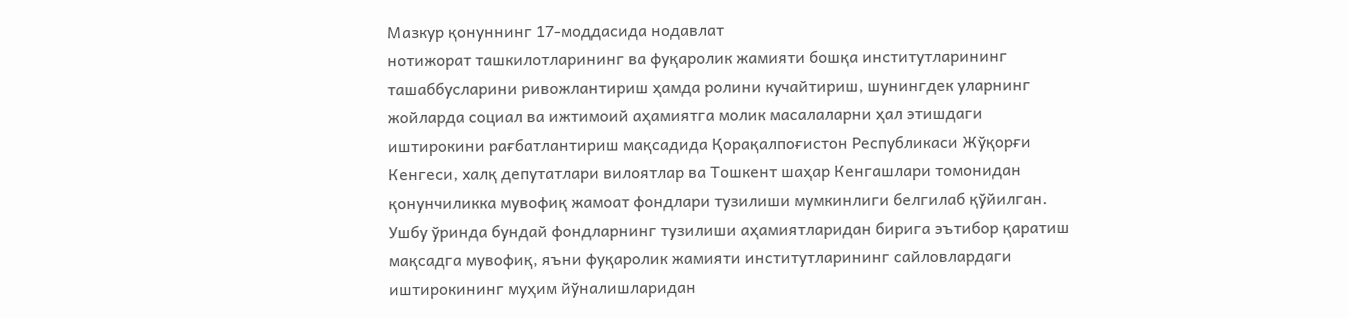Мазкур қонуннинг 17-моддасида нодавлат
нотижорат ташкилотларининг ва фуқаролик жамияти бошқа институтларининг
ташаббусларини ривожлантириш ҳамда ролини кучайтириш, шунингдек уларнинг
жойларда социал ва ижтимоий аҳамиятга молик масалаларни ҳал этишдаги
иштирокини рағбатлантириш мақсадида Қорақалпоғистон Республикаси Жўқорғи
Кенгеси, халқ депутатлари вилоятлар ва Тошкент шаҳар Кенгашлари томонидан
қонунчиликка мувофиқ жамоат фондлари тузилиши мумкинлиги белгилаб қўйилган.
Ушбу ўринда бундай фондларнинг тузилиши аҳамиятларидан бирига эътибор қаратиш
мақсадга мувофиқ, яъни фуқаролик жамияти институтларининг сайловлардаги
иштирокининг муҳим йўналишларидан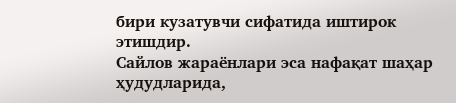бири кузатувчи сифатида иштирок этишдир.
Сайлов жараёнлари эса нафақат шаҳар ҳудудларида,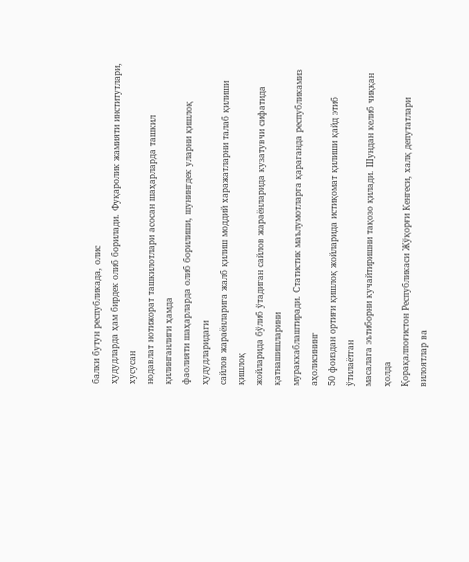балки бутун республикада, олис
ҳудудларда ҳам бирдек олиб борилади. Фуқаролик жамияти институтлари, хусусан
нодавлат нотижорат ташкилотлари асосан шаҳарларда ташкил қилинганлиги ҳамда
фаолияти шаҳарларда олиб борилиши, шунингдек уларни қишлоқ ҳудудларидаги
сайлов жараёнларига жалб қилиш моддий харажатларни талаб қилиши қишлоқ
жойларида бўлиб ўтадиган сайлов жараёнларида кузатувчи сифатида қатнашишларини
мураккаблаштиради. Статистик маълумотларга қараганда республикамиз аҳолисининг
50 фоиздан ортиғи қишлоқ жойларида истиқомат қилиши қайд этиб ўтилаётган
масалага эътиборни кучайтиришни тақозо қилади. Шундан келиб чиққан ҳолда
Қорақалпоғистон Республикаси Жўқорғи Кенгеси, халқ депутатлари вилоятлар ва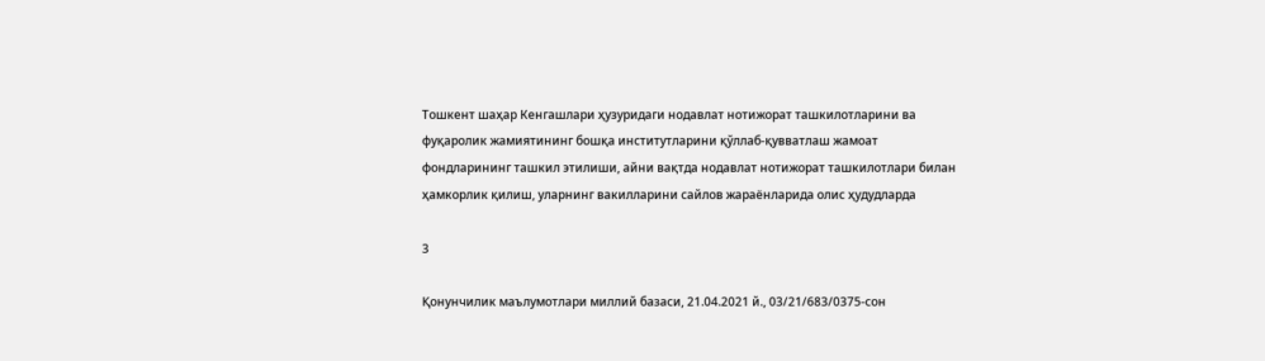Тошкент шаҳар Кенгашлари ҳузуридаги нодавлат нотижорат ташкилотларини ва
фуқаролик жамиятининг бошқа институтларини қўллаб-қувватлаш жамоат
фондларининг ташкил этилиши, айни вақтда нодавлат нотижорат ташкилотлари билан
ҳамкорлик қилиш, уларнинг вакилларини сайлов жараёнларида олис ҳудудларда

3

Қонунчилик маълумотлари миллий базаси, 21.04.2021 й., 03/21/683/0375-сон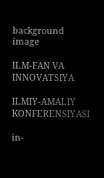background image

ILM-FAN VA INNOVATSIYA

ILMIY-AMALIY KONFERENSIYASI

in-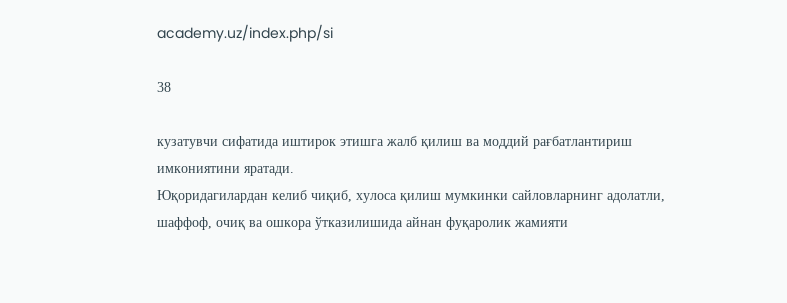academy.uz/index.php/si

38

кузатувчи сифатида иштирок этишга жалб қилиш ва моддий рағбатлантириш
имкониятини яратади.
Юқоридагилардан келиб чиқиб, хулоса қилиш мумкинки сайловларнинг адолатли,
шаффоф, очиқ ва ошкора ўтказилишида айнан фуқаролик жамияти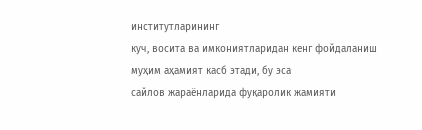институтларининг
куч, восита ва имкониятларидан кенг фойдаланиш муҳим аҳамият касб этади, бу эса
сайлов жараёнларида фуқаролик жамияти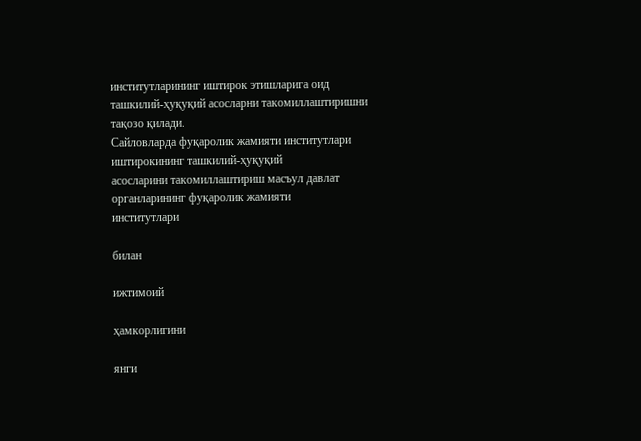институтларининг иштирок этишларига оид
ташкилий-ҳуқуқий асосларни такомиллаштиришни тақозо қилади.
Сайловларда фуқаролик жамияти институтлари иштирокининг ташкилий-ҳуқуқий
асосларини такомиллаштириш масъул давлат органларининг фуқаролик жамияти
институтлари

билан

ижтимоий

ҳамкорлигини

янги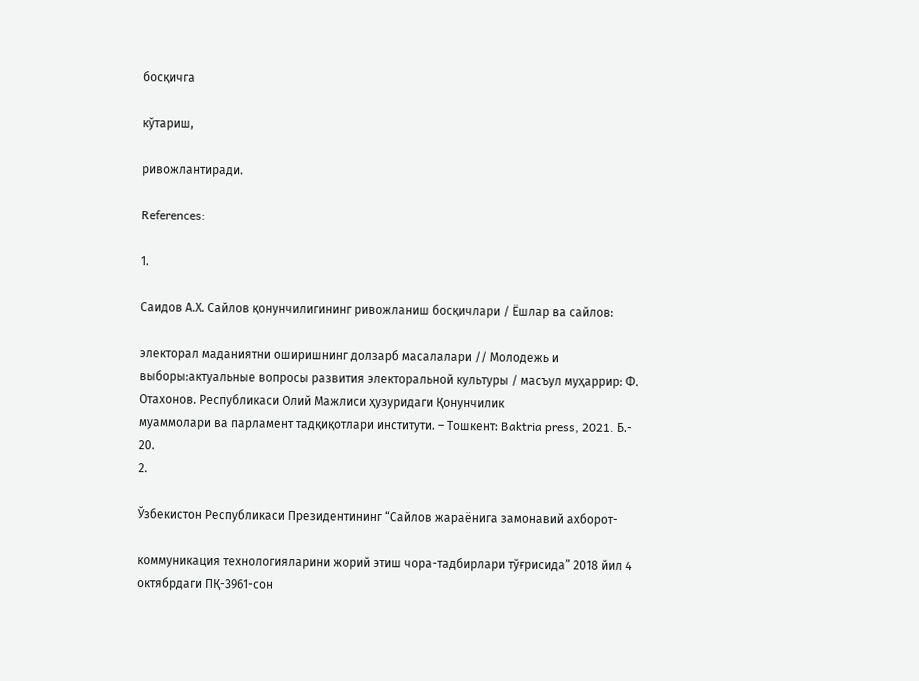босқичга

кўтариш,

ривожлантиради.

References:

1.

Саидов А.Х. Сайлов қонунчилигининг ривожланиш босқичлари / Ёшлар ва сайлов:

электорал маданиятни оширишнинг долзарб масалалари // Молодежь и
выборы:актуальные вопросы развития электоральной культуры / масъул муҳаррир: Ф.
Отахонов. Республикаси Олий Мажлиси ҳузуридаги Қонунчилик
муаммолари ва парламент тадқиқотлари институти. – Тошкент: Baktria press, 2021. Б.-
20.
2.

Ўзбекистон Республикаси Президентининг “Сайлов жараёнига замонавий ахборот-

коммуникация технологияларини жорий этиш чора-тадбирлари тўғрисида” 2018 йил 4
октябрдаги ПҚ-3961-сон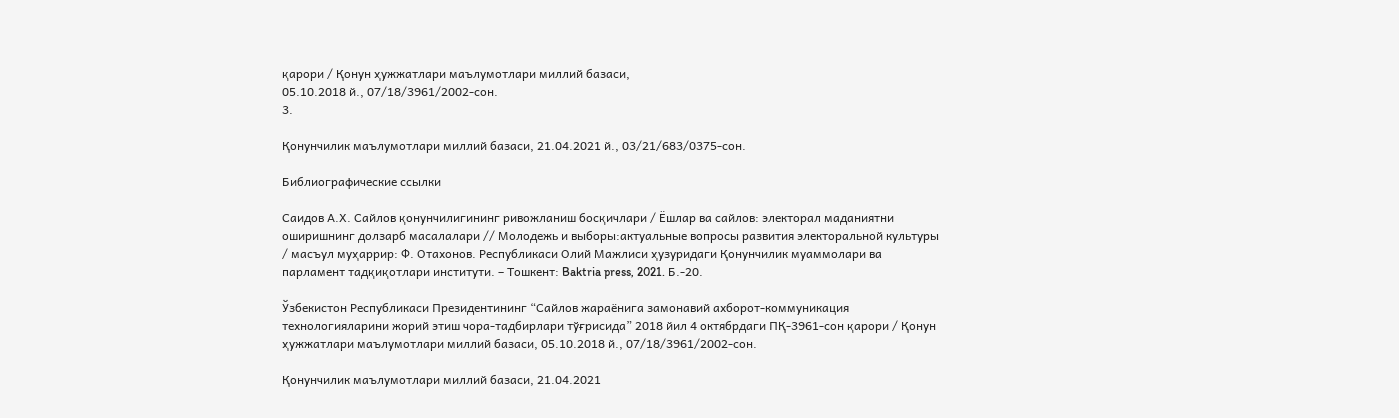қарори / Қонун ҳужжатлари маълумотлари миллий базаси,
05.10.2018 й., 07/18/3961/2002-сон.
3.

Қонунчилик маълумотлари миллий базаси, 21.04.2021 й., 03/21/683/0375-сон.

Библиографические ссылки

Саидов А.Х. Сайлов қонунчилигининг ривожланиш босқичлари / Ёшлар ва сайлов: электорал маданиятни оширишнинг долзарб масалалари // Молодежь и выборы:актуальные вопросы развития электоральной культуры / масъул муҳаррир: Ф. Отахонов. Республикаси Олий Мажлиси ҳузуридаги Қонунчилик муаммолари ва парламент тадқиқотлари институти. – Тошкент: Baktria press, 2021. Б.-20.

Ўзбекистон Республикаси Президентининг “Сайлов жараёнига замонавий ахборот-коммуникация технологияларини жорий этиш чора-тадбирлари тўғрисида” 2018 йил 4 октябрдаги ПҚ-3961-сон қарори / Қонун ҳужжатлари маълумотлари миллий базаси, 05.10.2018 й., 07/18/3961/2002-сон.

Қонунчилик маълумотлари миллий базаси, 21.04.2021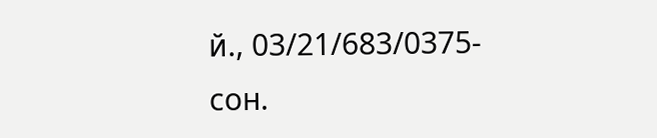й., 03/21/683/0375-сон.